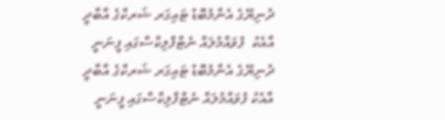ދުނިޔޭގެ އެންމެބޮޑު ޓައިގަރ ޝަރކްގެ އާބާދީ އާއެކު  ފުވައްމުލައް ނެޓްފްލިކްސްގައި ފީނަނީ
ދުނިޔޭގެ އެންމެބޮޑު ޓައިގަރ ޝަރކްގެ އާބާދީ އާއެކު ފުވައްމުލައް ނެޓްފްލިކްސްގައި ފީނަނީ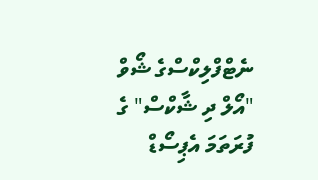ނެޓްފްލިކްސްގެ ޝޯވް "އޯލް ދި ޝާކްސް" ގެ ފުރަތަމަ އެޕިސޯޑް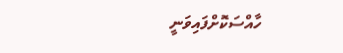ހާއްސަކޮށްފައިވަނީ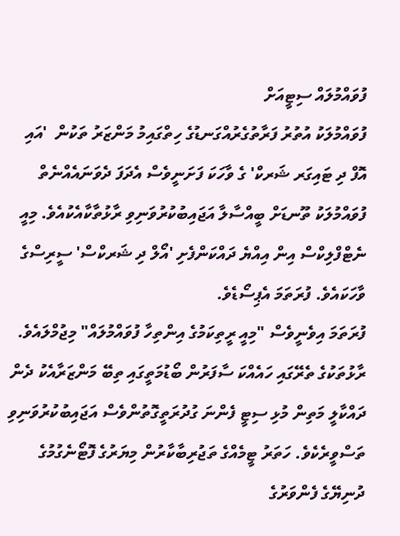ފުވައްމުލައް ސިޓީއަށް
ފުވައްމުލަކު އުތުރު ފަރާތުގެރުއްގަނޑުގެ ހިތްގައިމު މަންޒަރު ތަކުން  'އައި އޮފް ދި ޓައިގަރ ޝަރކް' ގެ ވާހަކަ ފަށަނީވެސް އެދަފަ ދެވަނައެއްނެތް ފުވައްމުލަކު ތޫނޑަށް ބީއްސާލާ އަޖައިބުކުރުވަނިވި ރާޅުތާކާއެކުއެވެ. މިއީ ނެޓްފްލިކްސް އިން އިއްޔެ ދައްކަންފެށި 'އޯލް ދި ޝަރކްސް' ސީރިސްގެ ވާހަކައެވެ. ފުރަތަމަ އެޕިސޯޑެވެ.
ފުރަތަމަ އިވެނީވެސް "މިއީ ރީތިކަމުގެ އިންތިހާ ފުވައްމުލައް" މިޖުމްލައެވެ. ރާޅުތަކުގެ ތެރޭގައި ހައެއްކަ ސާފަރުން ބޯޑުމަތީގައި ތިބޭ މަންޒަރާއެކު ދެން ދައްކާލީ މަތިން މުޅި ސިޓީ ފެންނަ ގުދުރަތީގޮތުންވެސް އަޖައިބުކުރުވަނިވި ތަސްވީރެކެވެ. ހަތަރު ޓީމެއްގެ ތަޖުރިބާކާރުން މިޔަރުގެ ފޮޓޯނެގުމުގެ ދުނިޔޭގެ ފެންވަރުގެ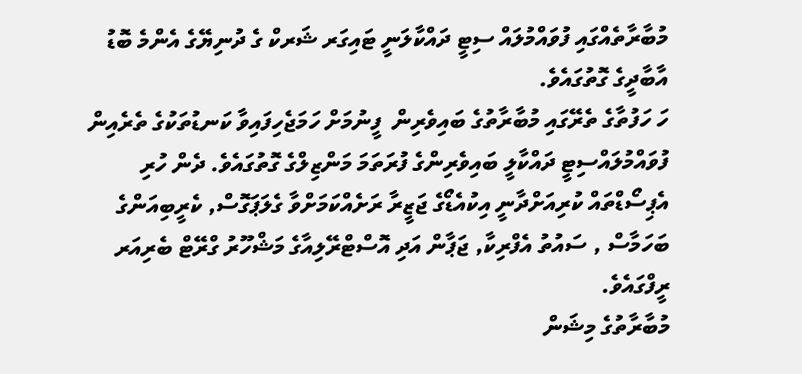މުބާރާތެއްގައި ފުވައްމުލައް ސިޓީ ދައްކާލަނީ ޓައިގަރ ޝަރކް ގެ ދުނިޔޭގެ އެންމެ ބޮޑު އާބާދީގެ ގޮތުގައެވެ.
ހަ ހަފުތާގެ ތެރޭގައި މުބާރާތުގެ ބައިވެރިން  ފީނުމަށް ހަމަޖެހިފައިވާ ކަނޑުތަކުގެ ތެރެއިން ފުވައްމުލައްސިޓީ ދައްކާލީ ބައިވެރިންގެ ފުރަތަމަ މަންޒިލްގެ ގޮތުގައެވެ. ދެން ހުރި އެޕިސޯޑްތައް ކުރިއަށްދާނީ އިކުއެޑޯގެ ޖަޒީރާ ރަށެއްކަމަށްވާ ގެލަޕަގޮސް, ކެރީބިއަންގެ ބަހަމާސް , ސައުތު އެފްރިކާ, ޖަޕާން އަދި އޮސްޓްރޭލިއާގެ މަޝްހޫރު ގްރޭޓް ބެރިއަރ ރީފްގައެވެ.
މުބާރާތުގެ މިޝަން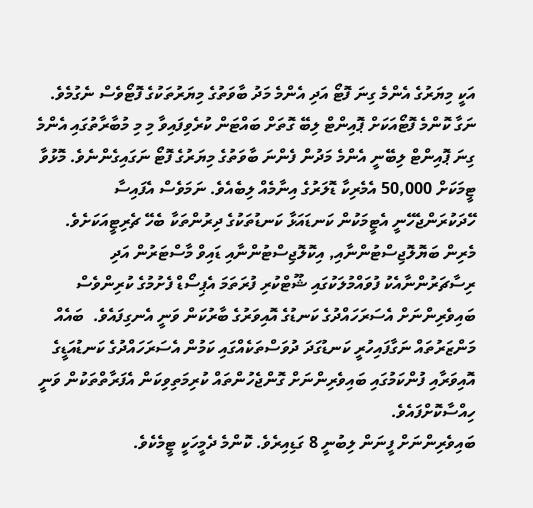އަކީ މިޔަރުގެ އެންމެ ގިނަ ފޮޓޯ އަދި އެންމެ މަދު ބާވަތުގެ މިޔަރުތަކުގެ ފޮޓޯވެސް ނެގުމެވެ. ނަގާ ކޮންމެ ފޮޓޯއަކަށް ޕޮއިންޓް ލިބޭ ގޮތަށް ބައްޓަން ކުރެވިފައިވާ މި މި މުބާރާތުގައި އެންމެ ގިނަ ޕޮއިންޓް ލިބޭނީ އެންމެ މަދުން ފެންނަ ބާވަތުގެ މިޔަރުގެ ފޮޓޯ ނަގައިގެންނެވެ. މޮޅުވާ ޓީމަކަށް 50,000 އެމެރިކާ ޑޮލަރުގެ އިނާމެއް ލިބެއެވެ. ނަމަވެސް އެފައިސާ ހޭދަކުރަންޖެހޭނީ އެޓީމަކުން ކަނޑައަޅާ ކަނޑުތަކުގެ ދިރުންތަކާ ބެހޭ ޗެރިޓީއަކަށެވެ.
މެރިން ބަޔޮލޮޖިސްޓުންނާއި, އިކޮލޮޖިސްޓުންނާއި ޑައިވް މާސްޓަރުން އަދި ރިސާޗަރުންނާއެކު ފުވައްމުލަކުގައި ޝޫޓްކުރި ފުރަތަމަ އެޕިސޯޑް ފެށުމުގެ ކުރިންވެސް ބައިވެރިންނަށް އެސަރަހައްދުގެ ކަނޑުގެ އޮއިވަރުގެ ބާރުކަން ވަނީ އެނގިފައެވެ.  ބައެއް މަންޒަރުތައް ނަގާފައިހުރީ ކަނޑުގަދަ ދުވަސްތަކެއްގައި ކަމުން އެސަރަހައްދުގެ ކަނޑުއަޑީގެ އޮއިވަރާއި ފުންކަމުގައި ބައިވެރިންނަށް ގޮންޖެހުންތައް ކުރިމަތިވިކަން އެފަރާތްތަކުން ވަނީ ހިއްސާކޮށްފައެވެ.
ބައިވެރިންނަށް ފީނަން ލިބުނީ 8 ގަޑިއިރެވެ. ކޮންމެ ދެމީހަކީ ޓީމެކެވެ.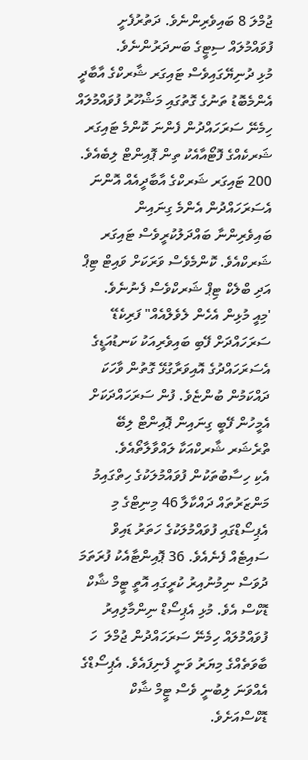ޖުމްލަ 8 ބައިވެރިންނެވެ. ދަތުރުފެށީ ފުވައްމުލައް ސިޓީގެ ބަނދަރުންނެވެ.
މުޅި ދުނިޔޭގައިވެސް ޓައިގަރ ޝާރކްގެ އާބާދީ އެންމެބޮޑު ތަނުގެ ގޮތުގައި މަޝްހޫރު ފުވައްމުލައް ހިމެނޭ ސަރަހައްދުން ފެންނަ ކޮންމެ ޓައިގަރ ޝަރކެއްގެ ފޮޓޯއާއެކު ތިން ޕޮއިންޓް ލިބެއެވެ. 200 ޓައިގަރ ޝަރކްގެ އާބާދީއެއް އޮންނަ އެސަރަހައްދުން އެންމެ ގިނައިން ބައިވެރިންނާ ބައްދަލުކުރީވެސް ޓައިގަރ ޝަރކްއެވެ. ކޮންމެވެސް ވަރަކަށް ވައިޓް ޓިޕް  އަދި ބްލެކް ޓިޕް ޝަރކްވެސް ފެނުނެވެ.
'މިއީ މުޅިން އެހެން ލެވެލްއެއް" ފަރިކެޑޭ ސަރަހައްދަށް ފޭބި ބައިވެރިއަކު ކަނޑުއަޑީގެ އެސަރަހައްދުގެ އޮއިވަރާގުޅޭ ގޮތުން ވާހަކަ ދައްކަމުން ބުންޏެވެ. ފުން ސަރަހައްދަކަށް އެމީހުން ފޭބީ ގިނައިން ޕޮއިންޓް ލިބޭ ތްރެޝަރ ޝާރކްއަކާ ލައްވާލާތޯއެވެ.
އެކި ހިސާބުތަކުން ފުވައްމުލަކުގެ ހިތްގައިމު މަންޒަރުތައް ދައްކާލާ 46 މިނިޓްގެ މި އެޕިސޯޑްގައި ފުވައްމުލަކުގެ ހަތަރު ޑައިވް ސައިޓެއް ފެނެއެވެ. 36 ޕޮއިންޓާއެކު ފުރަތަމަ ދުވަސް ނިމުނުއިރު ކުރީގައި އޮތީ ޓީމް ޝާކް ޑޮކްސް އެވެ. މުޅި އެޕިސޯޑް ނިންމާލިއިރު ފުވައްމުލައް ހިމެނޭ ސަރަހައްދުން ޖުމްލަ  ހަ ބާވަތެއްގެ މިޔަރު ވަނީ ފެނިފައެވެ. އެޕިސޯޑްގެ އެއްވަނަ ލިބުނީ ވެސް ޓީމް ޝާކް ޑޮކްސްއަށެވެ.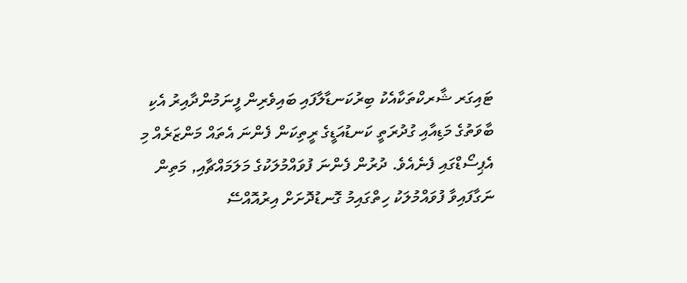ޓައިގަރ ޝާރކްތަކާއެކު ބިރުކަނޑާލާފައި ބައިވެރިން ފީނަމުންދާއިރު އެކި ބާވަތުގެ މަޑިއާއި ގުދުރަތީ ކަނޑުއަޑީގެ ރީތިކަން ފެންނަ އެތައް މަންޒަރެއް މި އެޕިސޯޑްގައި ފެނެއެވެ. ދުރުން ފެންނަ ފުވައްމުލަކުގެ މަލަމައްޗާއި, މަތިން ނަގާފައިވާ ފުވައްމުލަކު ހިތްގައިމު ގޮނޑުދޮށަށް އިރުއޮއްސޭ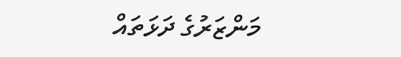މަންޒަރުގެ ދަޅަތައް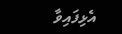އެޅިފައިވާ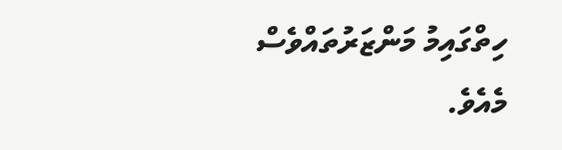ހިތްގައިމު މަންޒަރުތައްވެސް މެއެވެ.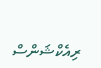ރިއެކްޝަންސް